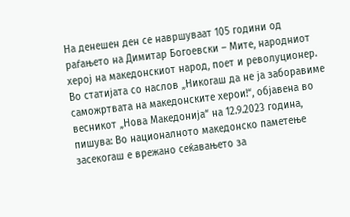На денешен ден се навршуваат 105 години од раѓањето на Димитар Богоевски – Мите, народниот херој на македонскиот народ, поет и револуционер. Во статијата со наслов „Никогаш да не ја заборавиме саможртвата на македонските херои!“, објавена во весникот „Нова Македонија“ на 12.9.2023 година, пишува: Во националното македонско паметење засекогаш е врежано сеќавањето за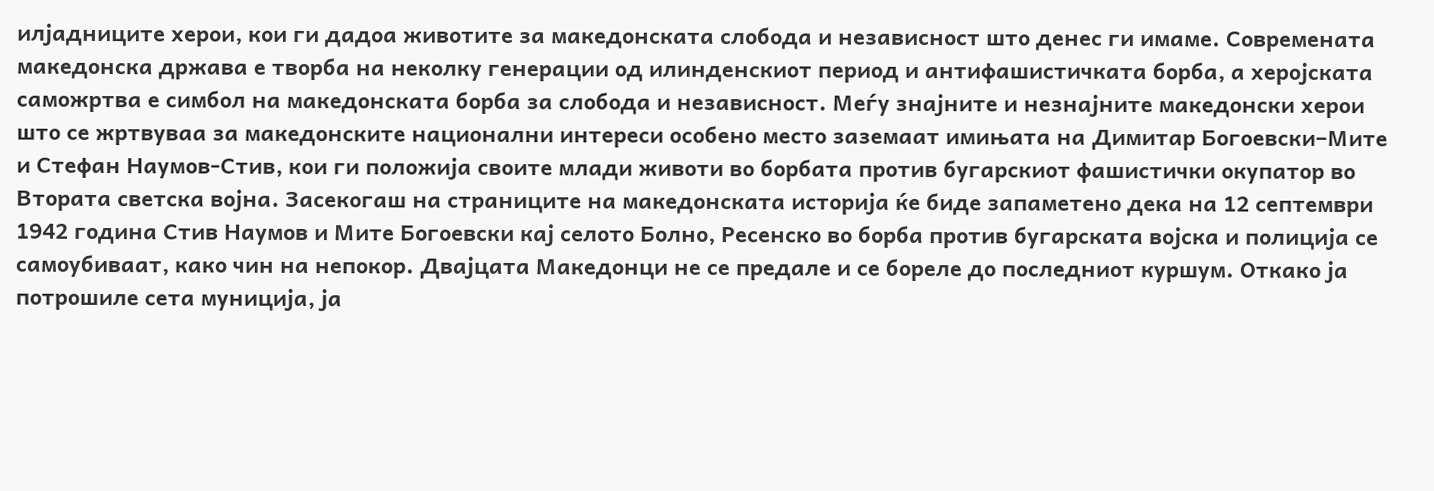илјадниците херои, кои ги дадоа животите за македонската слобода и независност што денес ги имаме. Современата македонска држава е творба на неколку генерации од илинденскиот период и антифашистичката борба, а херојската саможртва е симбол на македонската борба за слобода и независност. Меѓу знајните и незнајните македонски херои што се жртвуваа за македонските национални интереси особено место заземаат имињата на Димитар Богоевски–Мите и Стефан Наумов-Стив, кои ги положија своите млади животи во борбата против бугарскиот фашистички окупатор во Втората светска војна. Засекогаш на страниците на македонската историја ќе биде запаметено дека на 12 септември 1942 година Стив Наумов и Мите Богоевски кај селото Болно, Ресенско во борба против бугарската војска и полиција се самоубиваат, како чин на непокор. Двајцата Македонци не се предале и се бореле до последниот куршум. Откако ја потрошиле сета муниција, ја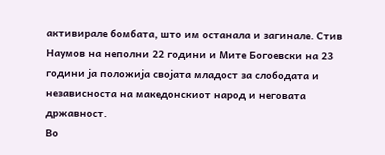активирале бомбата, што им останала и загинале. Стив Наумов на неполни 22 години и Мите Богоевски на 23 години ја положија својата младост за слободата и независноста на македонскиот народ и неговата државност.
Во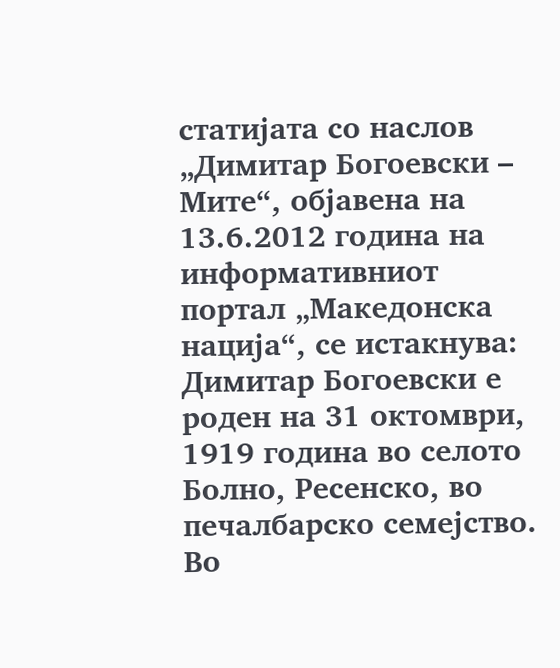статијата со наслов „Димитар Богоевски – Мите“, објавена на 13.6.2012 година на информативниот портал „Македонска нација“, се истакнува: Димитар Богоевски е роден на 31 октомври, 1919 година во селото Болно, Ресенско, во печалбарско семејство. Во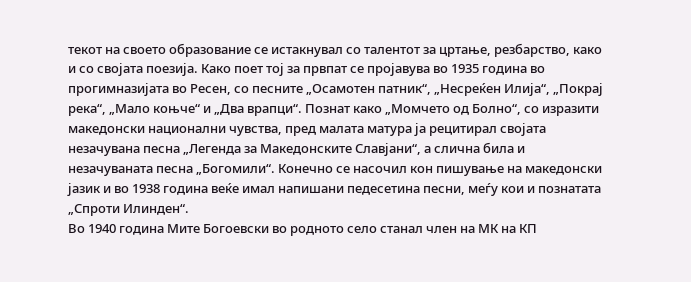текот на своето образование се истакнувал со талентот за цртање, резбарство, како и со својата поезија. Како поет тој за првпат се пројавува во 1935 година во прогимназијата во Ресен, со песните „Осамотен патник“, „Несреќен Илија“, „Покрај река“, „Мало коњче“ и „Два врапци“. Познат како „Момчето од Болно“, со изразити македонски национални чувства, пред малата матура ја рецитирал својата незачувана песна „Легенда за Македонските Славјани“, а слична била и незачуваната песна „Богомили“. Конечно се насочил кон пишување на македонски јазик и во 1938 година веќе имал напишани педесетина песни, меѓу кои и познатата „Спроти Илинден“.
Во 1940 година Мите Богоевски во родното село станал член на МК на КП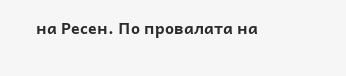на Ресен. По провалата на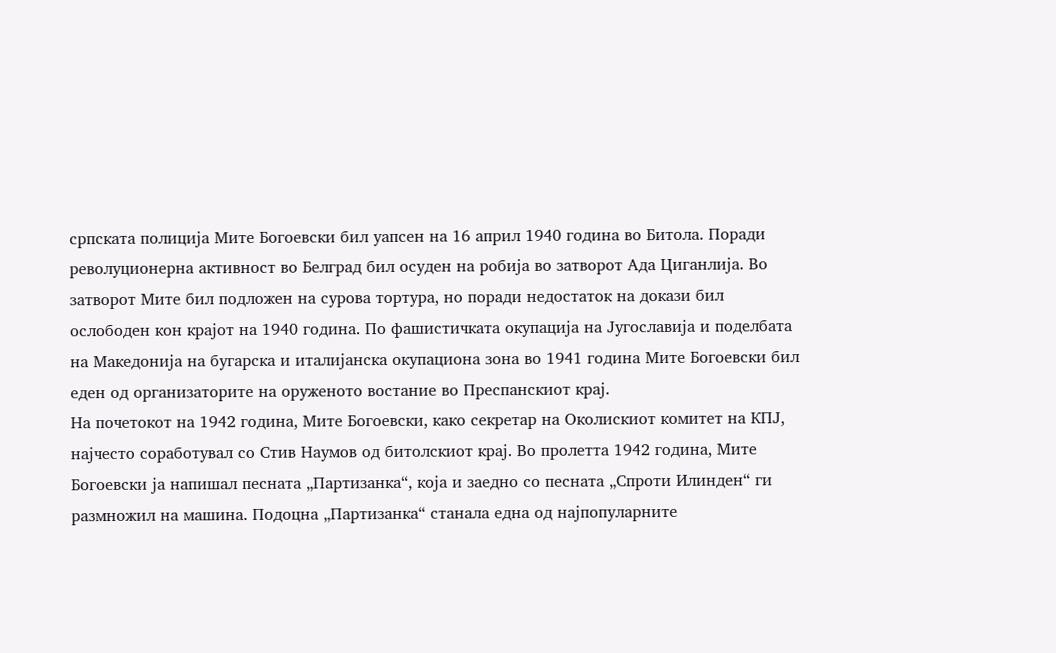српската полиција Мите Богоевски бил уапсен на 16 април 1940 година во Битола. Поради револуционерна активност во Белград бил осуден на робија во затворот Ада Циганлија. Во затворот Мите бил подложен на сурова тортура, но поради недостаток на докази бил ослободен кон крајот на 1940 година. По фашистичката окупација на Југославија и поделбата на Македонија на бугарска и италијанска окупациона зона во 1941 година Мите Богоевски бил еден од организаторите на оруженото востание во Преспанскиот крај.
На почетокот на 1942 година, Мите Богоевски, како секретар на Околискиот комитет на КПЈ, најчесто соработувал со Стив Наумов од битолскиот крај. Во пролетта 1942 година, Мите Богоевски ја напишал песната „Партизанка“, која и заедно со песната „Спроти Илинден“ ги размножил на машина. Подоцна „Партизанка“ станала една од најпопуларните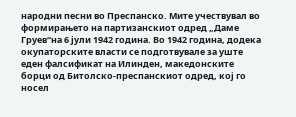народни песни во Преспанско. Мите учествувал во формирањето на партизанскиот одред „Даме Груев“на 6 јули 1942 година. Во 1942 година, додека окупаторските власти се подготвувале за уште еден фалсификат на Илинден, македонските борци од Битолско-преспанскиот одред, кој го носел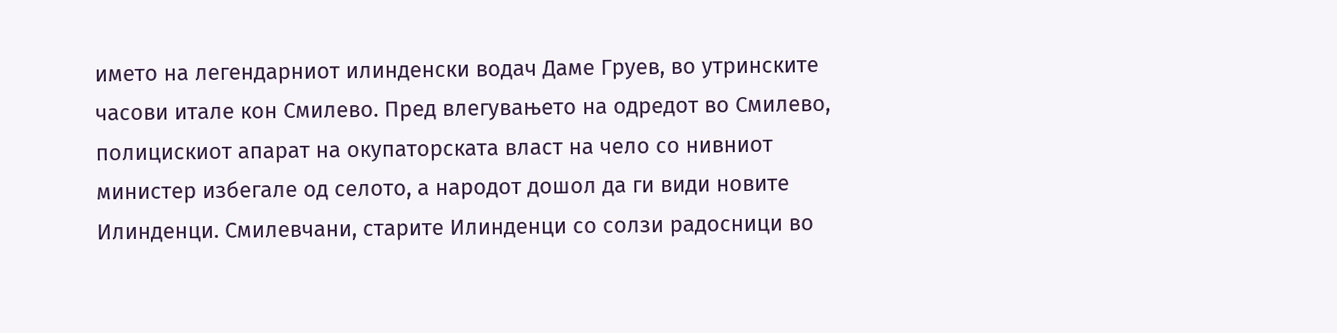името на легендарниот илинденски водач Даме Груев, во утринските часови итале кон Смилево. Пред влегувањето на одредот во Смилево, полицискиот апарат на окупаторската власт на чело со нивниот министер избегале од селото, а народот дошол да ги види новите Илинденци. Смилевчани, старите Илинденци со солзи радосници во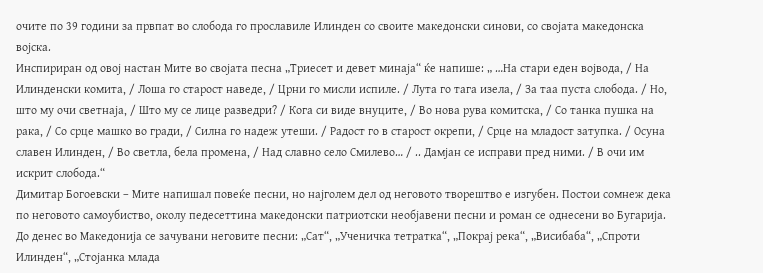очите по 39 години за првпат во слобода го прославиле Илинден со своите македонски синови, со својата македонска војска.
Инспириран од овој настан Мите во својата песна „Триесет и девет минаја“ ќе напише: „ …На стари еден војвода, / На Илинденски комита, / Лоша го старост наведе, / Црни го мисли испиле. / Лута го тага изела, / За таа пуста слобода. / Но, што му очи светнаја, / Што му се лице разведри? / Кога си виде внуците, / Во нова рува комитска, / Со танка пушка на рака, / Со срце машко во гради, / Силна го надеж утеши. / Радост го в старост окрепи, / Срце на младост затупка. / Осуна славен Илинден, / Во светла, бела промена, / Над славно село Смилево… / .. Дамјан се исправи пред ними. / В очи им искрит слобода.“
Димитар Богоевски – Мите напишал повеќе песни, но најголем дел од неговото творештво е изгубен. Постои сомнеж дека по неговото самоубиство, околу педесеттина македонски патриотски необјавени песни и роман се однесени во Бугарија. До денес во Македонија се зачувани неговите песни: „Сат“, „Ученичка тетратка“, „Покрај река“, „Висибаба“, „Спроти Илинден“, „Стојанка млада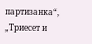партизанка“, „Триесет и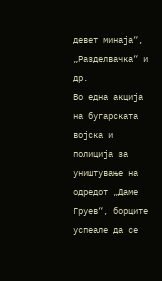девет минаја“, „Разделвачка“ и др.
Во една акција на бугарската војска и полиција за уништување на одредот „Даме Груев“, борците успеале да се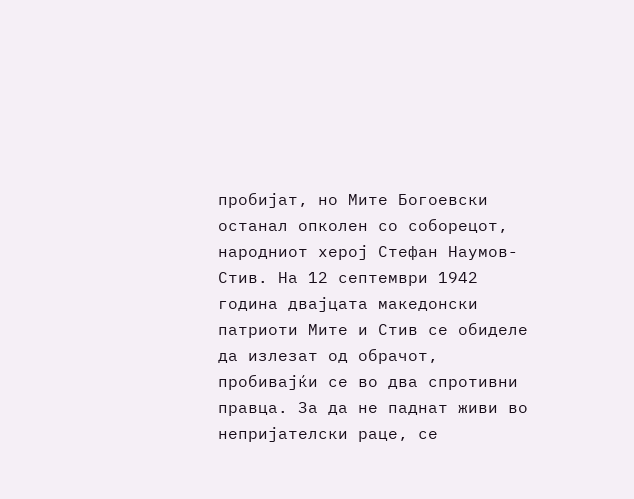пробијат, но Мите Богоевски останал опколен со соборецот, народниот херој Стефан Наумов-Стив. На 12 септември 1942 година двајцата македонски патриоти Мите и Стив се обиделе да излезат од обрачот, пробивајќи се во два спротивни правца. За да не паднат живи во непријателски раце, се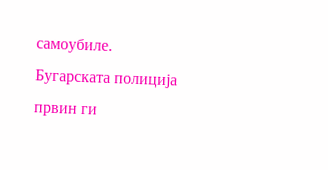самоубиле. Бугарската полиција првин ги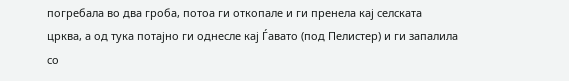погребала во два гроба, потоа ги откопале и ги пренела кај селската црква, а од тука потајно ги однесле кај Ѓавато (под Пелистер) и ги запалила со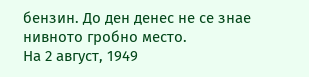бензин. До ден денес не се знае нивното гробно место.
На 2 август, 1949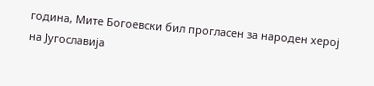година, Мите Богоевски бил прогласен за народен херој на Југославија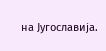на Југославија.